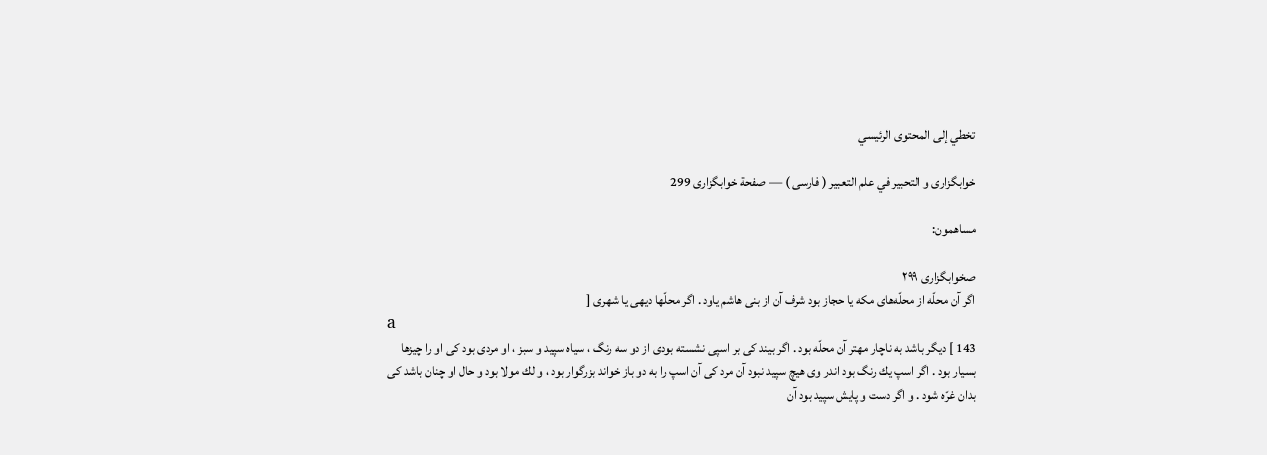تخطي إلى المحتوى الرئيسي

خوابگزارى و التحبير في علم التعبير ( فارسى ) — صفحة خوابگزارى 299

مساهمون:

صخوابگزارى ٢٩٩
اگر آن محلّه از محلّه‌هاى مكه يا حجاز بود شرف آن از بنى هاشم ياود . اگر محلّها ديهى يا شهرى [
a
143 ] ديگر باشد به ناچار مهتر آن محلّه بود . اگر بيند كى بر اسپى نشسته بودى از دو سه رنگ ، سياه سپيد و سبز ، او مردى بود كى او را چيزها بسيار بود . اگر اسپ يك رنگ بود اندر وى هيچ سپيد نبود آن مرد كى آن اسپ را به دو باز خواند بزرگوار بود ، و لك مولا بود و حال او چنان باشد كى بدان غرّه شود . و اگر دست و پايش سپيد بود آن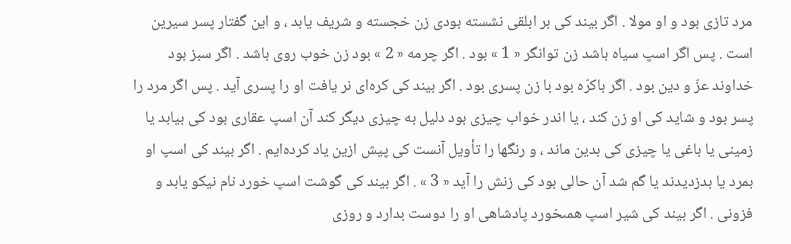مرد تازى بود و او مولا . اگر بيند كى بر ابلقى نشسته بودى زن خجسته و شريف يابد ، و اين گفتار پسر سيرين است . پس اگر اسپ سياه باشد زن توانگر « 1 » بود . اگر چرمه « 2 » بود زن خوب روى باشد . اگر سبز بود خداوند عزّ و دين بود . اگر باكرّه بود با زن پسرى بود . اگر بيند كى كره‌اى نر يافت او را پسرى آيد . پس اگر مرد را پسر بود و شايد كى او زن كند ، يا اندر خواب چيزى بود دليل به چيزى ديگر كند آن اسپ عقارى بود كى بيابد يا زمينى يا باغى يا چيزى كى بدين ماند ، و رنگها را تأويل آنست كى پيش ازين ياد كرده‌ايم . اگر بيند كى اسپ او بمرد يا بدزديدند يا گم شد آن حالى بود كى زنش را آيد « 3 » . اگر بيند كى گوشت اسپ خورد نام نيكو يابد و فزونى . اگر بيند كى شير اسپ همىخورد پادشاهى او را دوست بدارد و روزى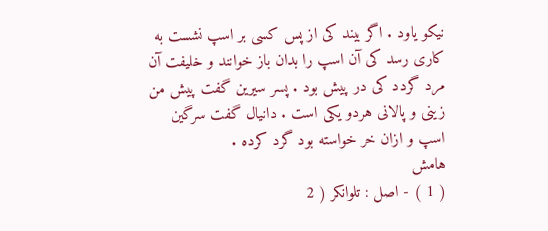نيكو ياود . اگر بيند كى از پس كسى بر اسپ نشست به كارى رسد كى آن اسپ را بدان باز خوانند و خليفت آن مرد گردد كى در پيش بود . پسر سيرين گفت پيش من زينى و پالانى هردو يكى است . دانيال گفت سرگين اسپ و ازان خر خواسته بود گرد كرده .
هامش
( 1 ) - اصل : تلوانكر ( 2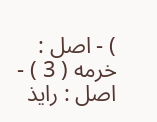) - اصل : خرمه ( 3 ) - اصل : رايذ